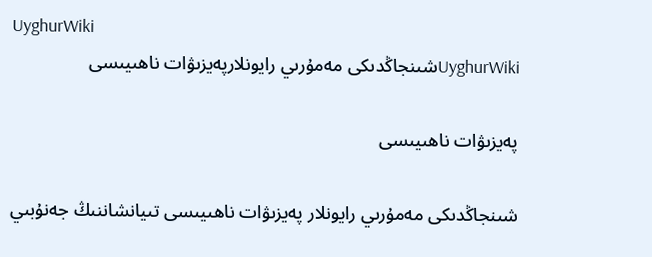UyghurWiki
UyghurWikiشىنجاڭدىكى مەمۇرىي رايونلارپەيزىۋات ناھىيىسى

پەيزىۋات ناھىيىسى

شىنجاڭدىكى مەمۇرىي رايونلار پەيزىۋات ناھىيىسى تىيانشاننىڭ جەنۇبىي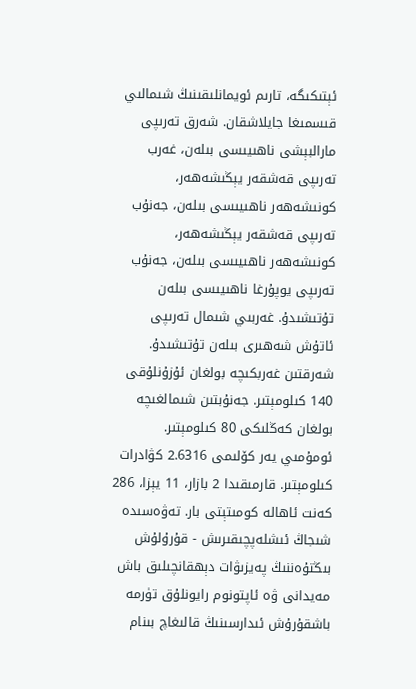ئېتىكىگە، تارىم ئويمانلىقىنىڭ شىمالىي قىسمىغا جايلاشقان. شەرق تەرىپى مارالبېشى ناھىيىسى بىلەن، غەرب تەرىپى قەشقەر يېڭىشەھەر، كونىشەھەر ناھىيىسى بىلەن، جەنۇب تەرىپى قەشقەر يېڭىشەھەر، كونىشەھەر ناھىيىسى بىلەن، جەنۇب تەرىپى يوپۇرغا ناھىيىسى بىلەن تۇتىشىدۇ. غەربىي شىمال تەرىپى ئاتۇش شەھىرى بىلەن تۇتىشىدۇ. شەرقتىن غەربكىچە بولغان ئۇزۇنلۇقى 140 كىلومېتىر. جەنۇبتىن شىمالغىچە بولغان كەڭلىكى 80 كىلومېتىر. ئومۇمىي يەر كۆلىمى 2.6316 كۋادرات كىلومېتىر. قارمىقىدا 2 بازار، 11 يېزا، 286 كەنت ئاھالە كومىتېتى بار. تەۋەسىدە شىجاڭ ئىشلەپچىقىرىش - قۇرۇلۇش بىڭتۇەننىڭ پەيزىۋات دېھقانچىلىق باش مەيدانى ۋە ئاپتونوم رايونلۇق تۈرمە باشقۇرۇش ئىدارسىنىڭ قالىغاچ بىنام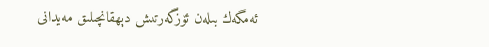ئەمگەك بىلەن ئۆزگەرتىش دېھقانچىلىق مەيدانى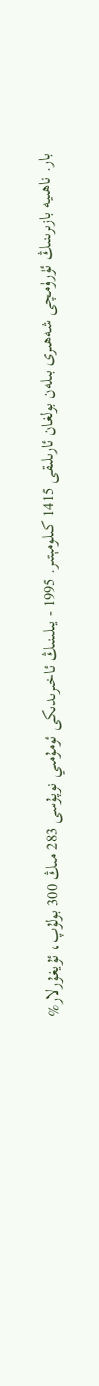بار. ناھىيە بازىرىنىڭ ئۈرۈمچى شەھىرى بىلەن بولغان ئارىلىقى 1415 كىلومېتىر. 1995 - يىلىنىڭ ئاخىرىدىكى ئومۇمىي نوپۇسى 283 مىڭ 300 بولۇپ، ئۇيغۇرلار%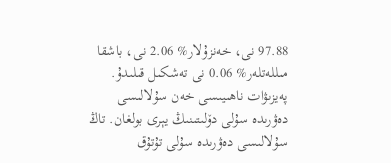97.88 نى، خەنزۇلار% 2.06 نى، باشقا مىللەتلەر% 0.06 نى تەشكىل قىلىدۇ. پەيزىۋات ناھىيىسى خەن سۇلالىسى دەۋرىدە سۇلى دۆلىتىنىڭ يېرى بولغان. تاڭ سۇلالىسى دەۋرىدە سۇلى تۇتۇق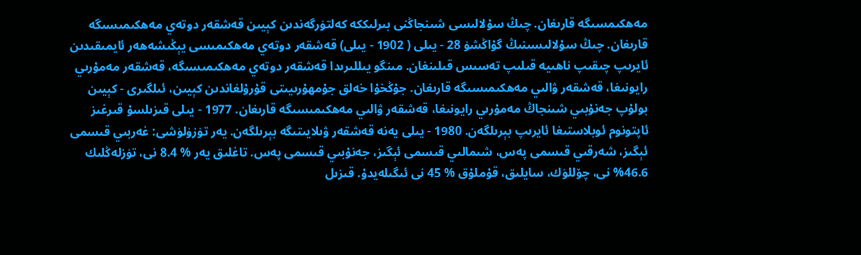مەھكىمسىگە قارىغان. چىڭ سۇلالىسى شىنجاڭنى بىرلىككە كەلتۈرگەندىن كېيىن قەشقەر دوتەي مەھكىمىسىگە قارىغان. چىڭ سۇلالىسىنىڭ گۇاڭشۈ 28 - يىلى ( 1902 - يىلى) قەشقەر دوتەي مەھكىمىسى يېڭىشەھەر ئايمىقىدىن ئايرىپ چىقىپ ناھىيە قىلىپ تەسىس قىلىنغان. مىنگو يىللىرىدا قەشقەر دوتەي مەھكىمىسىگە، قەشقەر مەمۇرىي رايونىغا، قەشقەر ۋالىي مەھكىمىسىگە قارىغان. جۇڭخۇا خەلق جۇمھۇرىيىتى قۇرۇلغاندىن كېيىن، ئىلگىرى - كېيىن بولۇپ جەنۇبىي شىنجاڭ مەمۇرىي رايونىغا، قەشقەر ۋالىي مەھكىمىسىگە قارىغان. 1977 - يىلى قىزىلسۇ قىرغىز ئاپتونوم ئوبلاستىغا ئايرىپ بېرىلگەن. 1980 - يىلى يەنە قەشقەر ۋىلايىتىگە بېرىلگەن. يەر تۈزۈلۈشى: غەربىي قىسمى ئېگىز، شەرقىي قىسمى پەس، شىمالىي قىسمى ئېگىز، جەنۇبىي قىسمى پەس. تاغلىق يەر % 8.4 نى، تۈزلەڭلىك 46.6% نى، چۆللۈك، سايلىق، قۇملۇق % 45 نى ئىگىلەيدۇ. قىزىل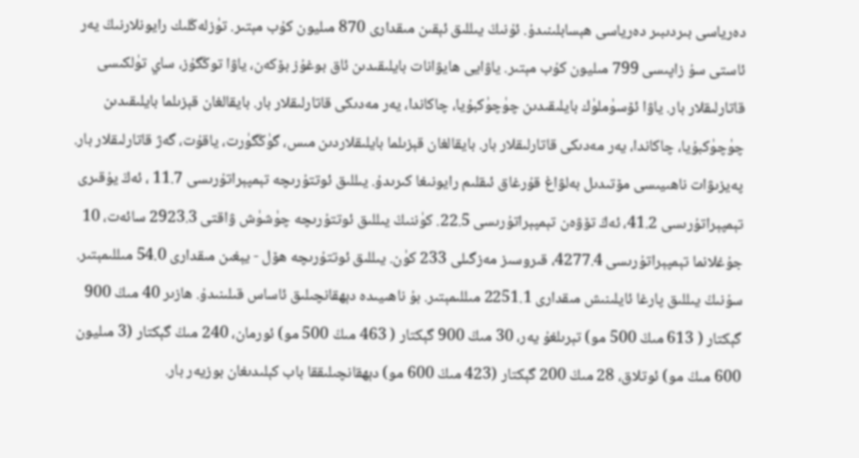دەرياسى بىردىبىر دەرياسى ھېسابلىنىدۇ. ئۇنىڭ يىللىق ئېقىن مىقدارى 870 مىليون كۇب مېتىر. تۈزلەڭلىك رايونلارنىڭ يەر ئاستى سۇ زاپىسى 799 مىليون كۇب مېتىر. ياۋايى ھايۋانات بايلىقىدىن ئاق بوغۇز بۆكەن، ياۋا توڭگۇز، ساي تۈلكىسى قاتارلىقلار بار. ياۋا ئۆسۈملۈك بايلىقىدىن چۈچۈكبۇيا، چاكاندا، يەر مەدىكى قاتارلىقلار بار. بايقالغان قېزىلما بايلىقىدىن چۈچۈكبۇيا، چاكاندا، يەر مەدىكى قاتارلىقلار بار. بايقالغان قېزىلما بايلىقلاردىن مىس، گۈڭگۈرت، ياقۇت، گەژ قاتارلىقلار بار. پەيزىۋات ناھىيىسى مۆتىدىل بەلۋاغ قۇرغاق ئىقلىم رايونىغا كىرىدۇ. يىللىق ئوتتۇرىچە تېمپېراتۇرىسى 11.7 ، ئەڭ يۇقىرى تېمپېراتۇرىسى 41.2، ئەڭ تۆۋەن تېمپېراتۇرىسى 22.5. كۈننىڭ يىللىق ئوتتۇرىچە چۈشۈش ۋاقتى 2923.3 سائەت، 10 جۇغلانما تېمپېراتۇرىسى 4277.4، قىروسىز مەزگىلى 233 كۈن. يىللىق ئوتتۇرىچە ھۆل - يېغىن مىقدارى 54.0 مىللىمېتىر. سۇنىڭ يىللىق پارغا ئايلىنىش مىقدارى 2251.1 مىللىمېتىر. بۇ ناھىيىدە دېھقانچىلىق ئاساس قىلىنىدۇ. ھازىر 40 مىڭ 900 گېكتار ( 613 مىڭ 500 مو) تېرىلغۇ يەر، 30 مىڭ 900 گېكتار ( 463 مىڭ 500 مو) ئورمان، 240 مىڭ گېكتار (3 مىليون 600 مىڭ مو) ئوتلاق، 28 مىڭ 200 گېكتار (423 مىڭ 600 مو) دېھقانچىلىققا باب كېلىدىغان بوزيەر بار.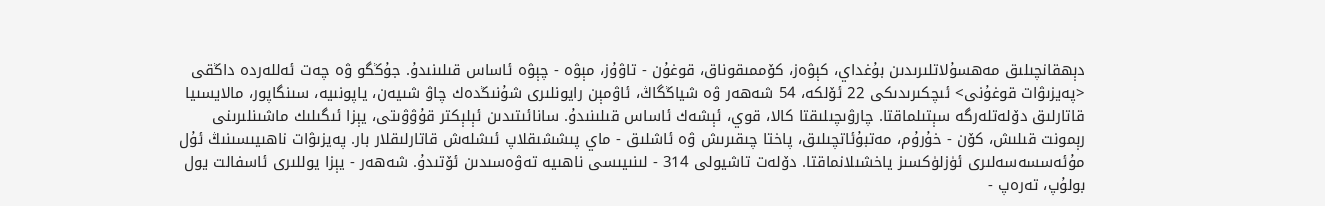دېھقانچىلىق مەھسۇلاتلىرىدىن بۇغداي، كېۋەز، كۆممىقوناق، قوغۇن - تاۋۇز، مېۋە - چېۋە ئاساس قىلىنىدۇ. جۇڭگو ۋە چەت ئەللەردە داڭقى <پەيزىۋات قوغۇنى> ئىچكىرىدىكى 22 ئۆلكە، 54 شەھەر ۋە شياڭگاڭ، ئاۋمېن رايونلىرى شۇنىڭدەك چاۋ شىيەن، ياپونىيە، سىنگاپور، مالايسىيا قاتارلىق دۆلەتلەرگە سېتىلماقتا. چارۋىچىلىقتا كالا، قوي، ئېشەك ئاساس قىلىنىدۇ. سانائىتىدىن ئېلېكتر قۇۋۋىتى، يېزا ئىگىلىك ماشىنلىرىنى رېمونت قىلىش، كۆن - خۇرۇم، مەتبۇئاتچىلىق، پاختا چىقىرىش ۋە ئاشلىق - ماي پىششىقلاپ ئىشلەش قاتارلىقلار بار. پەيزىۋات ناھىيىسىنىڭ ئۇل مۇئەسسەسەلىرى ئۈزلۈكسىز ياخشىلانماقتا. دۆلەت تاشيولى 314 - لىنىيىسى ناھىيە تەۋەسىدىن ئۆتىدۇ. شەھەر - يېزا يوللىرى ئاسفالت يول بولۇپ، تەرەپ -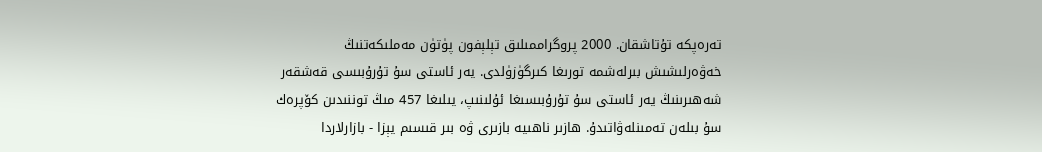تەرەپكە تۇتاشقان. 2000 پروگراممىلىق تېلېفون پۈتۈن مەملىكەتنىڭ خەۋەرلىشىش بىرلەشمە تورىغا كىرگۈزۈلدى. يەر ئاستى سۇ تۇرۇبىسى قەشقەر شەھىرىنىڭ يەر ئاستى سۇ تۇرۇبىسىغا ئۇلىنىپ، يىلىغا 457 مىڭ توننىدىن كۆپرەك سۇ بىلەن تەمىنلەۋاتىدۇ. ھازىر ناھىيە بازىرى ۋە بىر قىسىم يېزا - بازارلاردا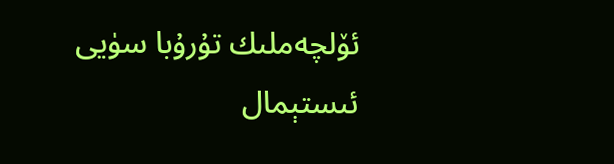ئۆلچەملىك تۇرۇبا سۈيى ئىستېمال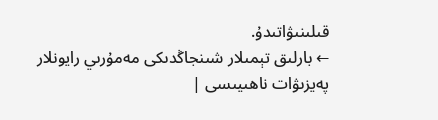قىلىنىۋاتىدۇ.
← بارلىق تېمىلار شىنجاڭدىكى مەمۇرىي رايونلار
پەيزىۋات ناھىيىسى |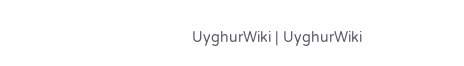UyghurWiki | UyghurWiki